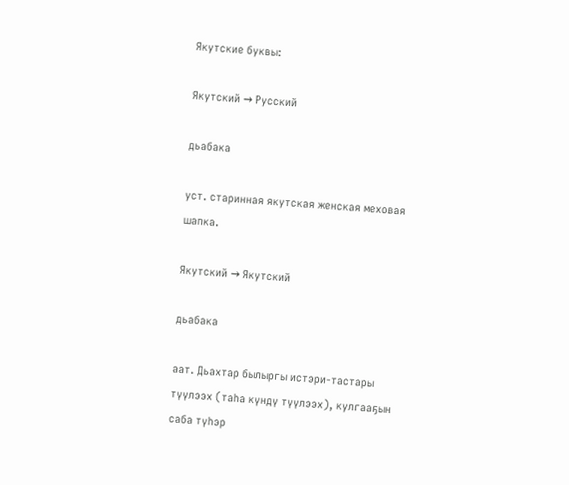Якутские буквы:

Якутский → Русский

дьабака

уст. старинная якутская женская меховая шапка.

Якутский → Якутский

дьабака

аат. Дьахтар былыргы истэри-тастары түүлээх (таһа күндү түүлээх), кулгааҕын саба түһэр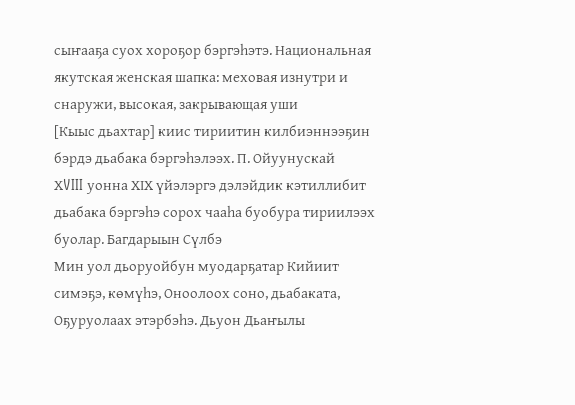сыҥааҕа суох хороҕор бэргэһэтэ. Национальная якутская женская шапка: меховая изнутри и снаружи, высокая, закрывающая уши
[Кыыс дьахтар] киис тириитин килбиэннээҕин бэрдэ дьабака бэргэһэлээх. П. Ойуунускай
ХVIII уонна ХIХ үйэлэргэ дэлэйдик кэтиллибит дьабака бэргэһэ сорох чааһа буобура тириилээх буолар. Багдарыын Сүлбэ
Мин уол дьоруойбун муодарҕатар Кийиит симэҕэ, көмүһэ, Оноолоох соно, дьабаката, Оҕуруолаах этэрбэһэ. Дьуон Дьаҥылы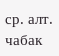ср. алт. чабак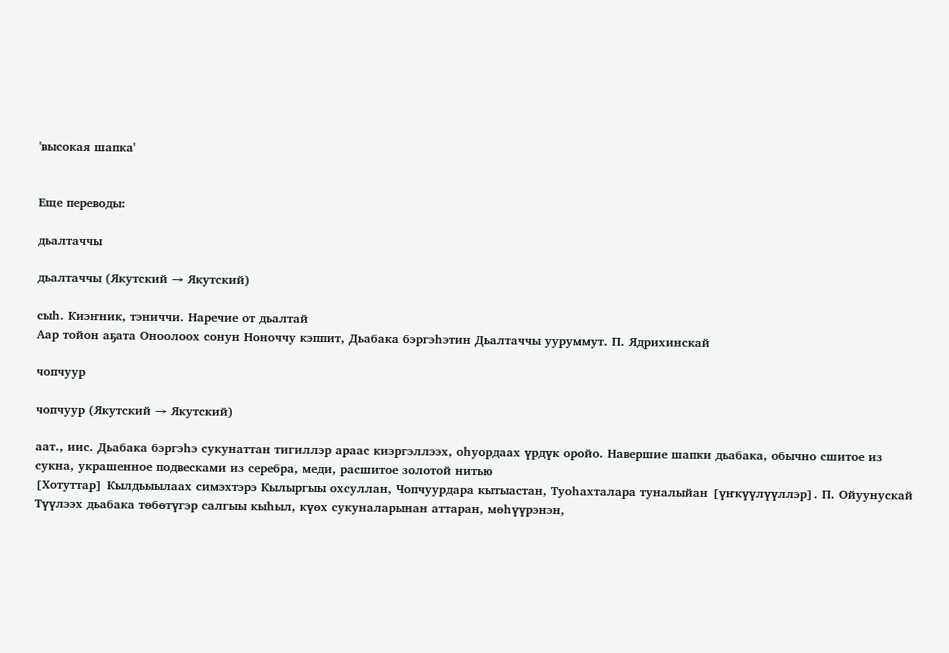'высокая шапка'


Еще переводы:

дьалтаччы

дьалтаччы (Якутский → Якутский)

сыһ. Киэҥник, тэниччи. Наречие от дьалтай
Аар тойон аҕата Оноолоох сонун Ноноччу кэппит, Дьабака бэргэһэтин Дьалтаччы ууруммут. П. Ядрихинскай

чопчуур

чопчуур (Якутский → Якутский)

аат., иис. Дьабака бэргэһэ сукунаттан тигиллэр араас киэргэллээх, оһуордаах үрдүк оройо. Навершие шапки дьабака, обычно сшитое из сукна, украшенное подвесками из серебра, меди, расшитое золотой нитью
[Хотуттар] Кылдьыылаах симэхтэрэ Кылыргыы охсуллан, Чопчуурдара кытыастан, Туоһахталара туналыйан [үҥкүүлүүллэр]. П. Ойуунускай
Түүлээх дьабака төбөтүгэр салгыы кыһыл, күөх сукуналарынан аттаран, мөһүүрэнэн,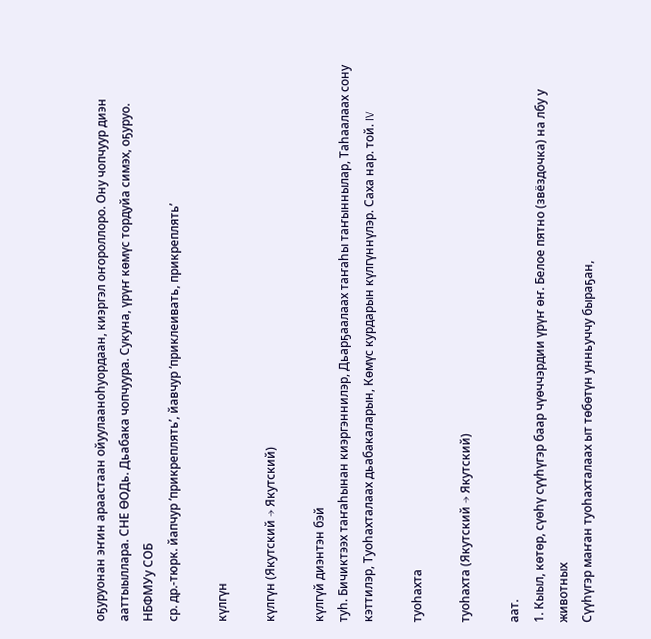оҕуруонан эҥин араастаан ойуулааноһуордаан, киэргэл оҥороллоро. Ону чопчуур диэн ааттыыллара. СНЕ ӨОДь. Дьабака чопчуура. Сукуна, үрүҥ көмүс тордуйа симэх, оҕуруо. НБФМУу СОБ
ср. др.-тюрк. йапчур ‘прикреплять’, йавчур ‘приклеивать, прикреплять’

күлгүн

күлгүн (Якутский → Якутский)

күлгүй диэнтэн бэй
туһ. Бичиктээх таҥаһынан киэргэннилэр, Дьарҕаалаах таҥаһы таҥыннылар, Таһаалаах сону кэттилэр, Туоһахталаах дьабакаларын, Көмүс курдарын күлгүннүлэр. Саха нар. той. IV

туоһахта

туоһахта (Якутский → Якутский)

аат.
1. Кыыл, көтөр, сүөһү сүүһүгэр баар чүөччэрдии үрүҥ өҥ. Белое пятно (звёздочка) на лбу у животных
Сүүһүгэр маҥан туоһахталаах ыт төбөтүн унньуччу быраҕан,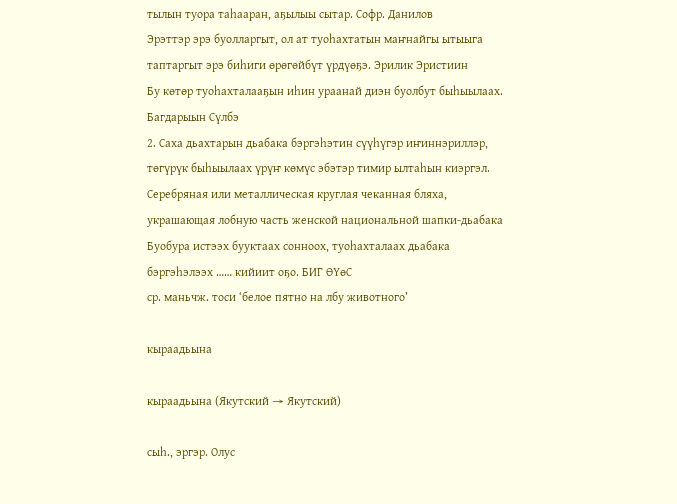тылын туора таһааран, аҕылыы сытар. Софр. Данилов
Эрэттэр эрэ буолларгыт, ол ат туоһахтатын маҥнайгы ытыыга таптаргыт эрэ биһиги өрөгөйбүт үрдүөҕэ. Эрилик Эристиин
Бу көтөр туоһахталааҕын иһин ураанай диэн буолбут быһыылаах. Багдарыын Сүлбэ
2. Саха дьахтарын дьабака бэргэһэтин сүүһүгэр иҥиннэриллэр, төгүрүк быһыылаах үрүҥ көмүс эбэтэр тимир ылтаһын киэргэл. Серебряная или металлическая круглая чеканная бляха, украшающая лобную часть женской национальной шапки-дьабака
Буобура истээх бууктаах сонноох, туоһахталаах дьабака бэргэһэлээх …… кийиит оҕо. БИГ ӨҮөС
ср. маньчж. тоси ‘белое пятно на лбу животного’

кыраадьына

кыраадьына (Якутский → Якутский)

сыһ., эргэр. Олус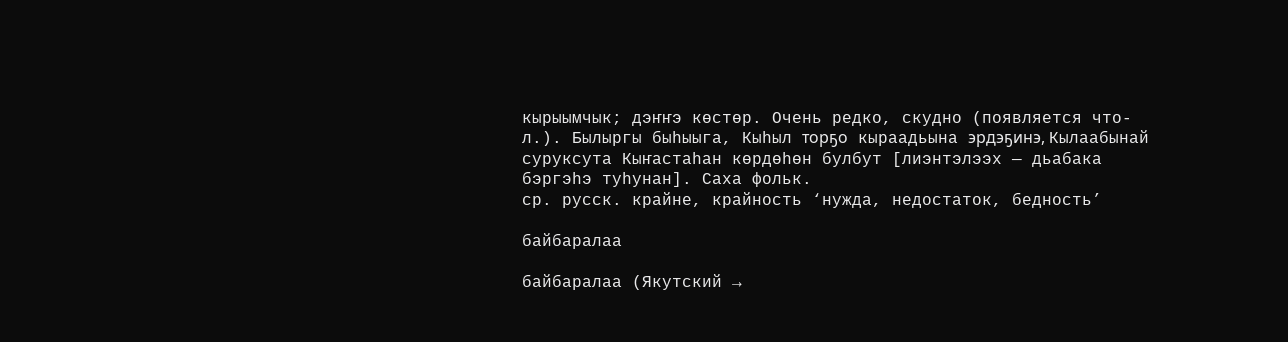кырыымчык; дэҥҥэ көстөр. Очень редко, скудно (появляется что-л.). Былыргы быһыыга, Кыһыл торҕо кыраадьына эрдэҕинэ, Кылаабынай суруксута Кыҥастаһан көрдөһөн булбут [лиэнтэлээх — дьабака бэргэһэ туһунан]. Саха фольк.
ср. русск. крайне, крайность ‘нужда, недостаток, бедность’

байбаралаа

байбаралаа (Якутский →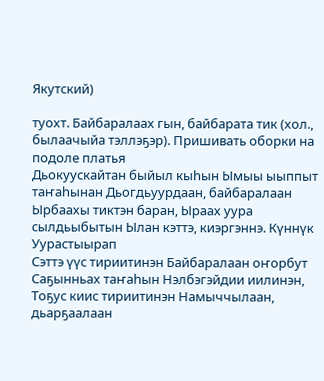Якутский)

туохт. Байбаралаах гын, байбарата тик (хол., былаачыйа тэллэҕэр). Пришивать оборки на подоле платья
Дьокуускайтан быйыл кыһын Ымыы ыыппыт таҥаһынан Дьогдьуурдаан, байбаралаан Ырбаахы тиктэн баран, Ыраах уура сылдьыбытын Ылан кэттэ, киэргэннэ. Күннүк Уурастыырап
Сэттэ үүс тириитинэн Байбаралаан оҥорбут Саҕынньах таҥаһын Нэлбэгэйдии иилинэн, Тоҕус киис тириитинэн Намыччылаан, дьарҕаалаан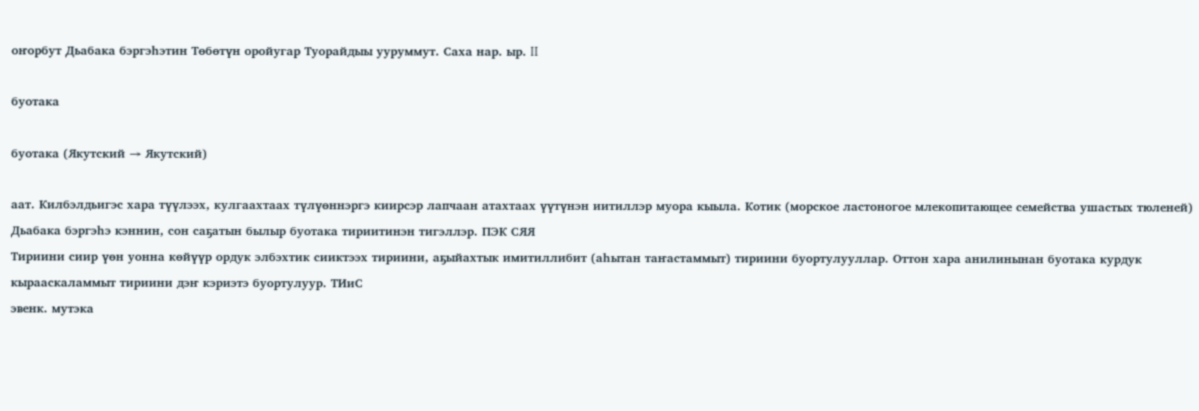оҥорбут Дьабака бэргэһэтин Төбөтүн оройугар Туорайдыы ууруммут. Саха нар. ыр. II

буотака

буотака (Якутский → Якутский)

аат. Килбэлдьигэс хара түүлээх, кулгаахтаах түлүөннэргэ киирсэр лапчаан атахтаах үүтүнэн иитиллэр муора кыыла. Котик (морское ластоногое млекопитающее семейства ушастых тюленей)
Дьабака бэргэһэ кэннин, сон саҕатын былыр буотака тириитинэн тигэллэр. ПЭК СЯЯ
Тириини сиир үөн уонна көйүүр ордук элбэхтик сииктээх тириини, аҕыйахтык имитиллибит (аһытан таҥастаммыт) тириини буортулууллар. Оттон хара анилинынан буотака курдук кырааскаламмыт тириини дэҥ кэриэтэ буортулуур. ТИиС
эвенк. мутэка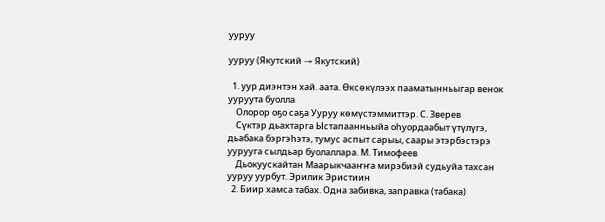ууруу

ууруу (Якутский → Якутский)

  1. уур диэнтэн хай. аата. Өксөкүлээх пааматынньыгар венок ууруута буолла
    Олорор оҕо саҕа Ууруу көмүстэммиттэр. С. Зверев
    Сүктэр дьахтарга Ыстапаанньыйа оһуордаабыт үтүлүгэ, дьабака бэргэһэтэ, тумус аспыт сарыы, саары этэрбэстэрэ уурууга сылдьар буолаллара. М. Тимофеев
    Дьокуускайтан Маарыкчааҥҥа мирэбиэй судьуйа тахсан ууруу уурбут. Эрилик Эристиин
  2. Биир хамса табах. Одна забивка, заправка (табака)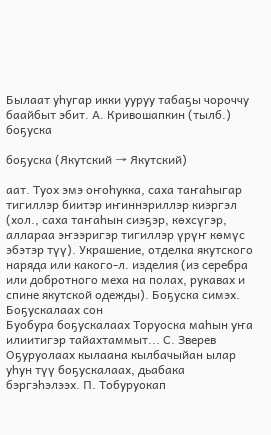Былаат уһугар икки ууруу табаҕы чороччу баайбыт эбит. А. Кривошапкин (тылб.)
боҕуска

боҕуска (Якутский → Якутский)

аат. Туох эмэ оҥоһукка, саха таҥаһыгар тигиллэр биитэр иҥиннэриллэр киэргэл (хол., саха таҥаһын сиэҕэр, көхсүгэр, аллараа эҥээригэр тигиллэр үрүҥ көмүс эбэтэр түү). Украшение, отделка якутского наряда или какого-л. изделия (из серебра или добротного меха на полах, рукавах и спине якутской одежды). Боҕуска симэх. Боҕускалаах сон
Буобура боҕускалаах Торуоска маһын уҥа илиитигэр тайахтаммыт... С. Зверев
Оҕуруолаах кылаана кылбачыйан ылар уһун түү боҕускалаах, дьабака бэргэһэлээх. П. Тобуруокап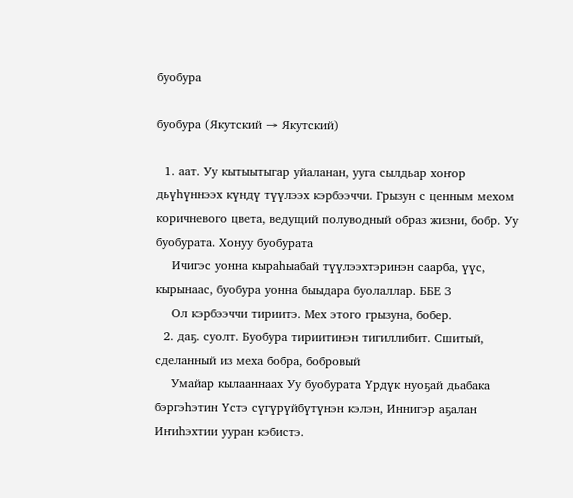буобура

буобура (Якутский → Якутский)

  1. аат. Уу кытыытыгар уйаланан, ууга сылдьар хоҥор дьүһүннээх күндү түүлээх кэрбээччи. Грызун с ценным мехом коричневого цвета, ведущий полуводный образ жизни, бобр. Уу буобурата. Хонуу буобурата
    Ичигэс уонна кыраһыабай түүлээхтэринэн саарба, үүс, кырынаас, буобура уонна быыдара буолаллар. ББЕ З
    Ол кэрбээччи тириитэ. Мех этого грызуна, бобер.
  2. даҕ. суолт. Буобура тириитинэн тигиллибит. Сшитый, сделанный из меха бобра, бобровый
    Умайар кылааннаах Уу буобурата Үрдүк нуоҕай дьабака бэргэһэтин Үстэ сүгүрүйбүтүнэн кэлэн, Иннигэр аҕалан Иҥиһэхтии ууран кэбистэ.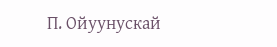П. Ойуунускай